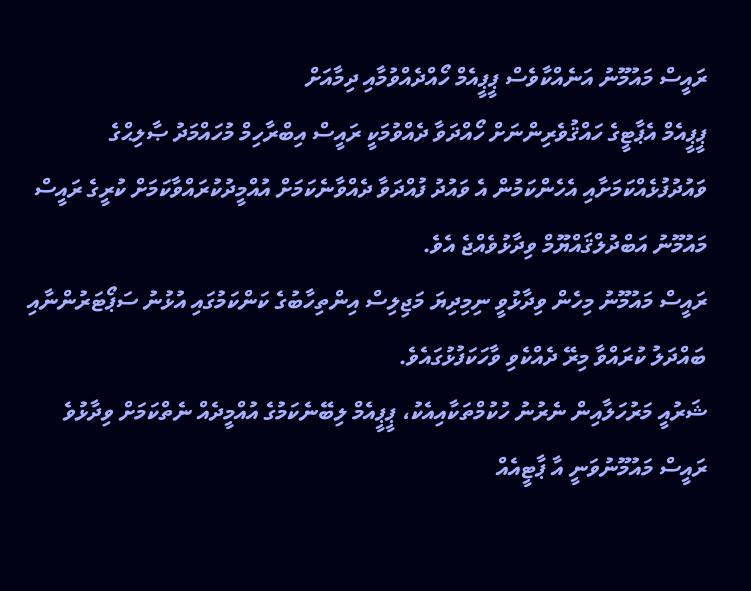ރައީސް މައުމޫނު އަނެއްކާވެސް ޕީޕީއެމް ހޯއްދެއްވުމާއި ދިމާއަށް
ޕީޕީއެމް އެޕާޓީގެ ހައްޤުވެރިންނަށް ހޯއްދަވާ ދެއްވުމަކީ ރައީސް އިބްރާހިމް މުހައްމަދު ޞާލިޙްގެ ވައުދުފުޅެއްކަމަށާއި އެހެންކަމުން އެ ވައުދު ފުއްދަވާ ދެއްވާނެކަމަށް އުއްމީދުކުރައްވާކަމަށް ކުރީގެ ރައީސް މައުމޫނު އަބްދުލްޤައްޔޫމް ވިދާޅުވެއްޖެ އެވެ.
ރައީސް މައުމޫނު މިހެން ވިދާޅުވީ ނިމިދިޔަ މަޖިލިސް އިންތިހާބުގެ ކަންކަމުގައި އުޅުނު ސަޕޯޓަރުންނާއި ބައްދަލު ކުރައްވާ މިރޭ ދެއްކެވި ވާހަކަފުޅުގައެވެ.
ޝަރުއީ މަރުހަލާއިން ނެރުނު ހުކުމްތަކާއިއެކު، ޕީޕީއެމް ލިބޭނެކަމުގެ އުއްމީދެއް ނެތްކަމަށް ވިދާޅުވެ ރައީސް މައުމޫނުވަނީ އާ ޕާޓީއެއް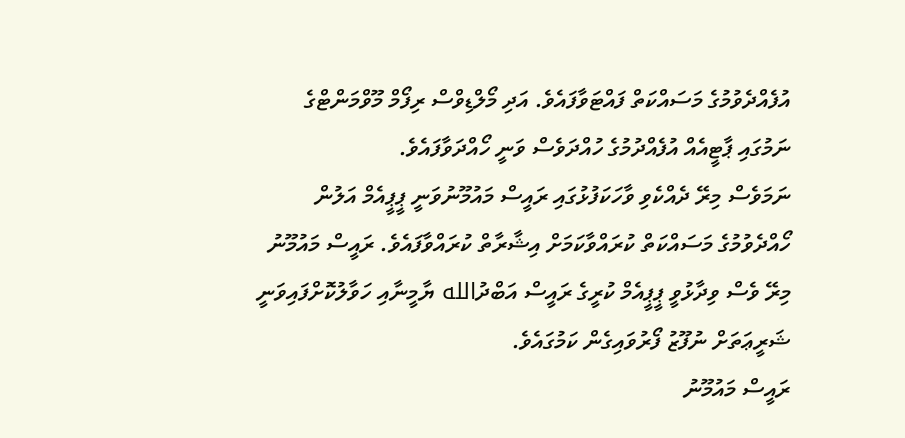އުފެއްދެވުމުގެ މަސައްކަތް ފައްޓަވާފައެވެ. އަދި މޯލްޑިވްސް ރިފޯމް މޫވްމަންޓްގެ ނަމުގައި ޕާޓީއެއް އުފެއްދުމުގެ ހުއްދަވެސް ވަނީ ހޯއްދަވާފައެވެ.
ނަމަވެސް މިރޭ ދެއްކެވި ވާހަކަފުޅުގައި ރައީސް މައުމޫނުވަނީ ޕީޕީއެމް އަލުން ހޯއްދެވުމުގެ މަސައްކަތް ކުރައްވާކަމަށް އިޝާރާތް ކުރައްވާފައެވެ. ރައީސް މައުމޫނު މިރޭ ވެސް ވިދާޅުވީ ޕީޕީއެމް ކުރީގެ ރައީސް އަބްދުالله ޔާމީނާއި ހަވާލުކޮށްފައިވަނީ ޝަރީޢަތަށް ނުފޫޒު ފޯރުވައިގެން ކަމުގައެވެ.
ރައީސް މައުމޫނު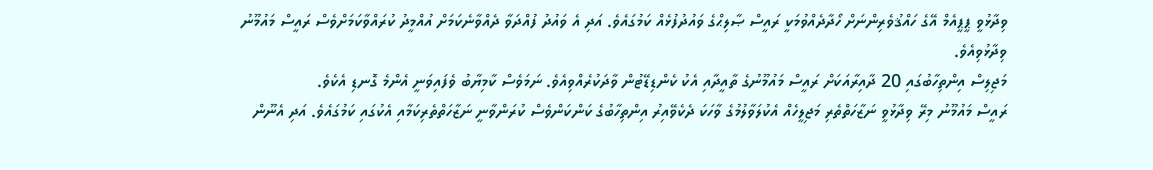ވިދާޅުވީ ޕީޕީއެމް އޭގެ ހައްޤުވެރިންނަށް ހޯދާދެއްވުމަކީ ރައީސް ޞާލިޙްގެ ވައުދުފުޅެއް ކަމުގައެވެ. އަދި އެ ވައުދު ފުއްދަވާ ދެއްވާނެކަމަށް އުއްމީދު ކުރައްވާކަމަށްވެސް ރައީސް މައުމޫނު ވިދާޅުވިއެވެ.
މަޖިލިސް އިންތިހާބުގައި 20 ދާއިރާއަކަށް ރައީސް މައުމޫނުގެ ތާއީދާއި އެކު ކެންޑިޑޭޓުން ވާދަކުރެއްވިއެވެ. ނަމަވެސް ކާމިޔާބު ވެފައިވަނީ އެންމެ ގޮނޑި އެކެވެ.
ރައީސް މައުމޫނު މިރޭ ވިދާޅުވީ ނަޒާހަތްތެރި މަޖިލީހެއް އެކުލަވާލުމުގެ ވާހަކަ ދެކެވޭއިރު އިންތިހާބުގެ ކަންކަންވެސް ކުރަންވާނީ ނަޒާހަތްތެރިކަމާއި އެކުގައި ކަމުގައެވެ. އަދި އެނޫން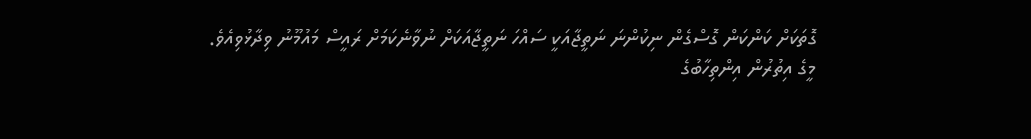ގޮތަކަށް ކަންކަން ގޮސްގެން ނިކުންނަ ނަތީޖާއަކީ ސައްހަ ނަތީޖާއަކަށް ނުވާނެކަމަށް ރައީސް މައުމޫނު ވިދާޅުވިއެވެ.
މީގެ އިތުރުން އިންތިހާބުގެ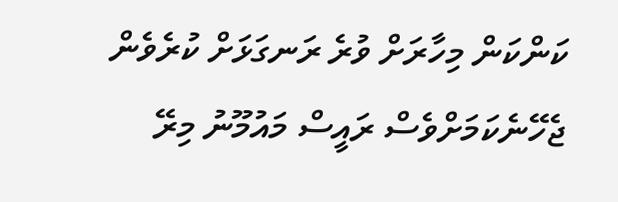ކަންކަން މިހާރަށް ވުރެ ރަނގަޅަށް ކުރެވެން ޖެހޭނެކަމަށްވެސް ރައީސް މައުމޫނު މިރޭ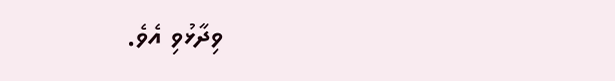ވިދާޅުވި އެވެ.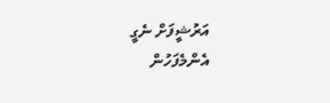އަރުޝީފަށް ނެގީ
އެންމެފަހުން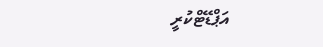އަޕްޑޭޓްކުރީ